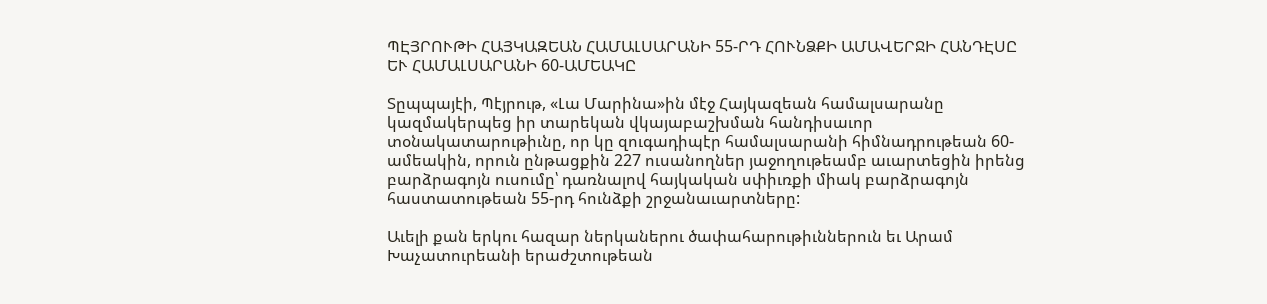ՊԷՅՐՈՒԹԻ ՀԱՅԿԱԶԵԱՆ ՀԱՄԱԼՍԱՐԱՆԻ 55-ՐԴ ՀՈՒՆՁՔԻ ԱՄԱՎԵՐՋԻ ՀԱՆԴԷՍԸ ԵՒ ՀԱՄԱԼՍԱՐԱՆԻ 60-ԱՄԵԱԿԸ

Տըպպայէի, Պէյրութ, «Լա Մարինա»ին մէջ Հայկազեան համալսարանը կազմակերպեց իր տարեկան վկայաբաշխման հանդիսաւոր տօնակատարութիւնը, որ կը զուգադիպէր համալսարանի հիմնադրութեան 60-ամեակին, որուն ընթացքին 227 ուսանողներ յաջողութեամբ աւարտեցին իրենց բարձրագոյն ուսումը՝ դառնալով հայկական սփիւռքի միակ բարձրագոյն հաստատութեան 55-րդ հունձքի շրջանաւարտները:

Աւելի քան երկու հազար ներկաներու ծափահարութիւններուն եւ Արամ Խաչատուրեանի երաժշտութեան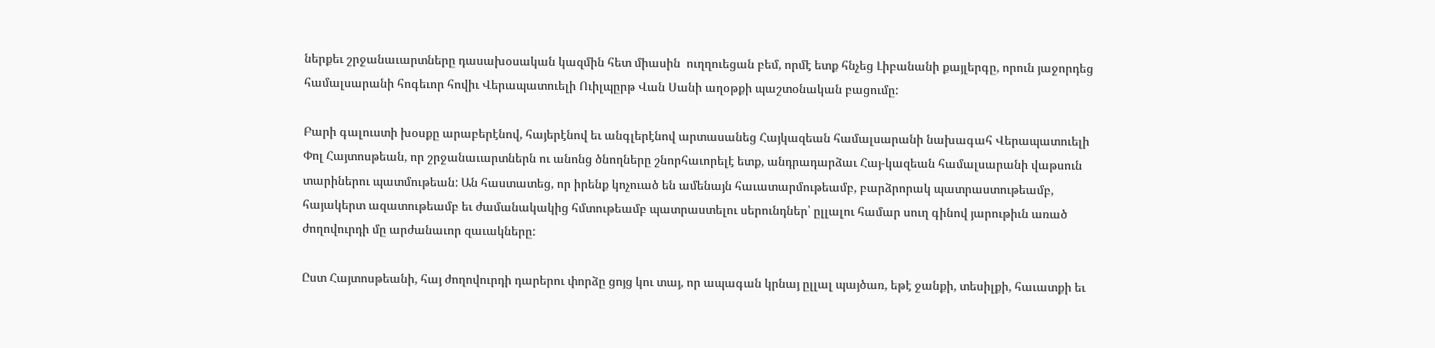ներքեւ շրջանաւարտները դասախօսական կազմին հետ միասին  ուղղուեցան բեմ, որմէ ետք հնչեց Լիբանանի քայլերգը, որուն յաջորդեց համալսարանի հոգեւոր հովիւ Վերապատուելի Ուիլպըրթ Վան Սանի աղօթքի պաշտօնական բացումը:

Բարի գալուստի խօսքը արաբերէնով, հայերէնով եւ անգլերէնով արտասանեց Հայկազեան համալսարանի նախագահ Վերապատուելի Փոլ Հայտոսթեան, որ շրջանաւարտներն ու անոնց ծնողները շնորհաւորելէ ետք, անդրադարձաւ Հայ-կազեան համալսարանի վաթսուն տարիներու պատմութեան: Ան հաստատեց, որ իրենք կոչուած են ամենայն հաւատարմութեամբ, բարձրորակ պատրաստութեամբ, հայակերտ ազատութեամբ եւ ժամանակակից հմտութեամբ պատրաստելու սերունդներ՝ ըլլալու համար սուղ գինով յարութիւն առած ժողովուրդի մը արժանաւոր զաւակները:

Ըստ Հայտոսթեանի, հայ ժողովուրդի դարերու փորձը ցոյց կու տայ, որ ապագան կրնայ ըլլալ պայծառ, եթէ ջանքի, տեսիլքի, հաւատքի եւ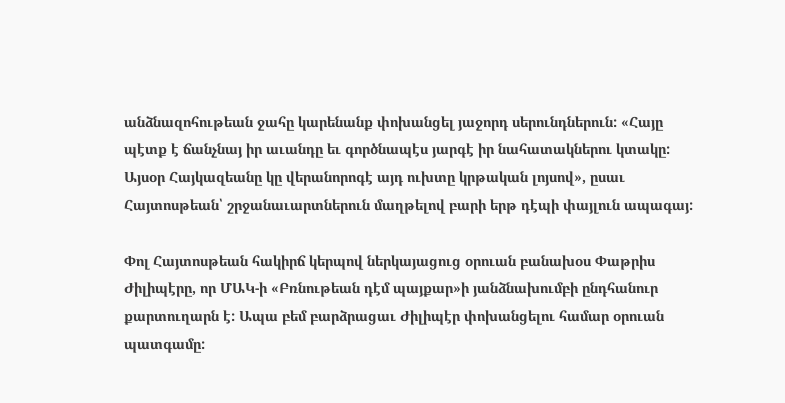անձնազոհութեան ջահը կարենանք փոխանցել յաջորդ սերունդներուն: «Հայը պէտք է ճանչնայ իր աւանդը եւ գործնապէս յարգէ իր նահատակներու կտակը: Այսօր Հայկազեանը կը վերանորոգէ այդ ուխտը կրթական լոյսով», ըսաւ Հայտոսթեան՝ շրջանաւարտներուն մաղթելով բարի երթ դէպի փայլուն ապագայ:

Փոլ Հայտոսթեան հակիրճ կերպով ներկայացուց օրուան բանախօս Փաթրիս Ժիլիպէրը, որ ՄԱԿ-ի «Բռնութեան դէմ պայքար»ի յանձնախումբի ընդհանուր քարտուղարն է: Ապա բեմ բարձրացաւ Ժիլիպէր փոխանցելու համար օրուան պատգամը: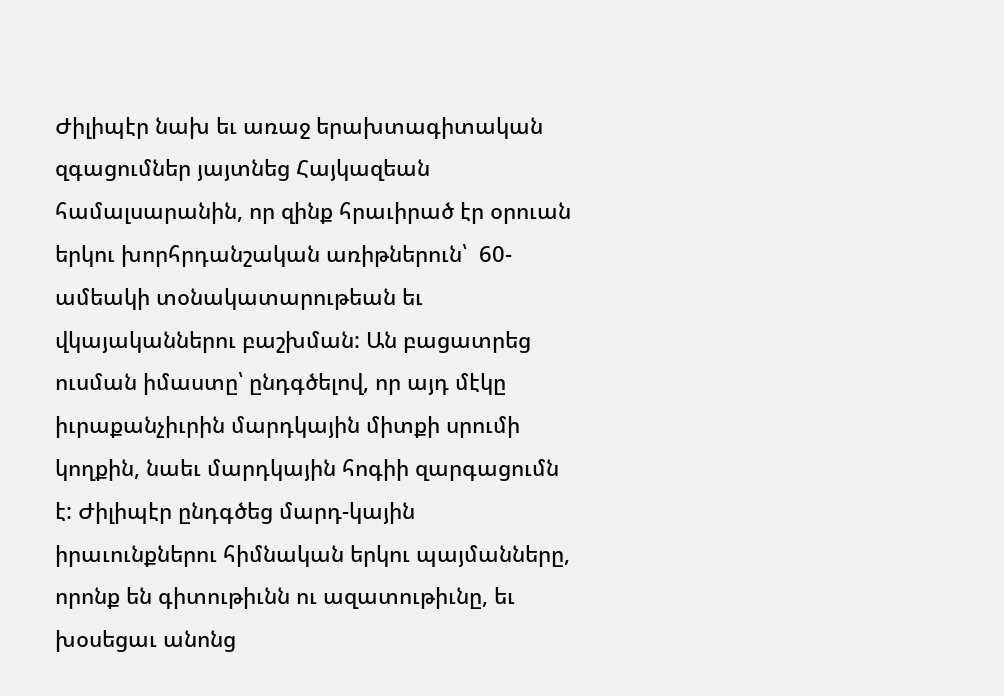Ժիլիպէր նախ եւ առաջ երախտագիտական զգացումներ յայտնեց Հայկազեան համալսարանին, որ զինք հրաւիրած էր օրուան երկու խորհրդանշական առիթներուն՝  60-ամեակի տօնակատարութեան եւ վկայականներու բաշխման: Ան բացատրեց  ուսման իմաստը՝ ընդգծելով, որ այդ մէկը իւրաքանչիւրին մարդկային միտքի սրումի կողքին, նաեւ մարդկային հոգիի զարգացումն է: Ժիլիպէր ընդգծեց մարդ-կային իրաւունքներու հիմնական երկու պայմանները, որոնք են գիտութիւնն ու ազատութիւնը, եւ խօսեցաւ անոնց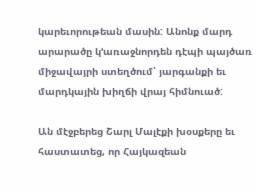կարեւորութեան մասին: Անոնք մարդ արարածը կ՚առաջնորդեն դէպի պայծառ միջավայրի ստեղծում՝ յարգանքի եւ մարդկային խիղճի վրայ հիմնուած:

Ան մէջբերեց Շարլ Մալէքի խօսքերը եւ հաստատեց, որ Հայկազեան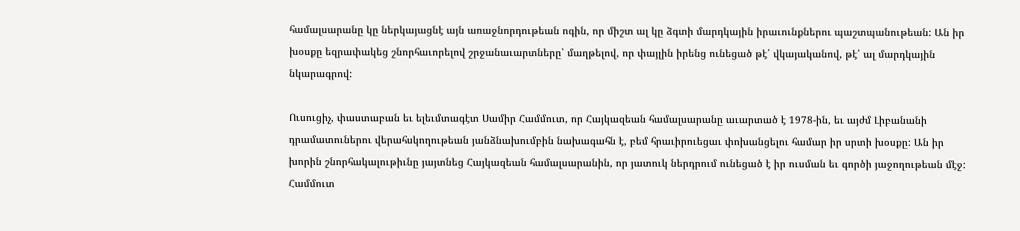համալսարանը կը ներկայացնէ այն առաջնորդութեան ոգին, որ միշտ ալ կը ձգտի մարդկային իրաւունքներու պաշտպանութեան: Ան իր խօսքը եզրափակեց շնորհաւորելով շրջանաւարտները՝ մաղթելով, որ փայլին իրենց ունեցած թէ՛ վկայականով, թէ՛ ալ մարդկային նկարագրով:

Ուսուցիչ, փաստաբան եւ ելեւմտագէտ Սամիր Համմուտ, որ Հայկազեան համալսարանը աւարտած է 1978-ին, եւ այժմ Լիբանանի դրամատուներու վերահսկողութեան յանձնախումբին նախագահն է, բեմ հրաւիրուեցաւ փոխանցելու համար իր սրտի խօսքը: Ան իր խորին շնորհակալութիւնը յայտնեց Հայկազեան համալսարանին, որ յատուկ ներդրում ունեցած է իր ուսման եւ գործի յաջողութեան մէջ: Համմուտ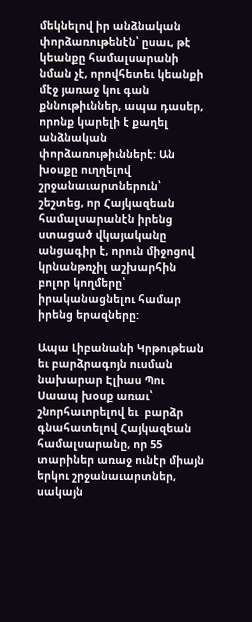մեկնելով իր անձնական փորձառութենէն՝ ըսաւ, թէ կեանքը համալսարանի նման չէ, որովհետեւ կեանքի մէջ յառաջ կու գան քննութիւններ, ապա դասեր, որոնք կարելի է քաղել անձնական փորձառութիւններէ: Ան խօսքը ուղղելով շրջանաւարտներուն՝ շեշտեց, որ Հայկազեան համալսարանէն իրենց ստացած վկայականը անցագիր է, որուն միջոցով կրնանթռչիլ աշխարհին բոլոր կողմերը՝ իրականացնելու համար իրենց երազները:

Ապա Լիբանանի Կրթութեան եւ բարձրագոյն ուսման նախարար Էլիաս Պու Սաապ խօսք առաւ՝ շնորհաւորելով եւ  բարձր գնահատելով Հայկազեան համալսարանը, որ 55 տարիներ առաջ ունէր միայն երկու շրջանաւարտներ, սակայն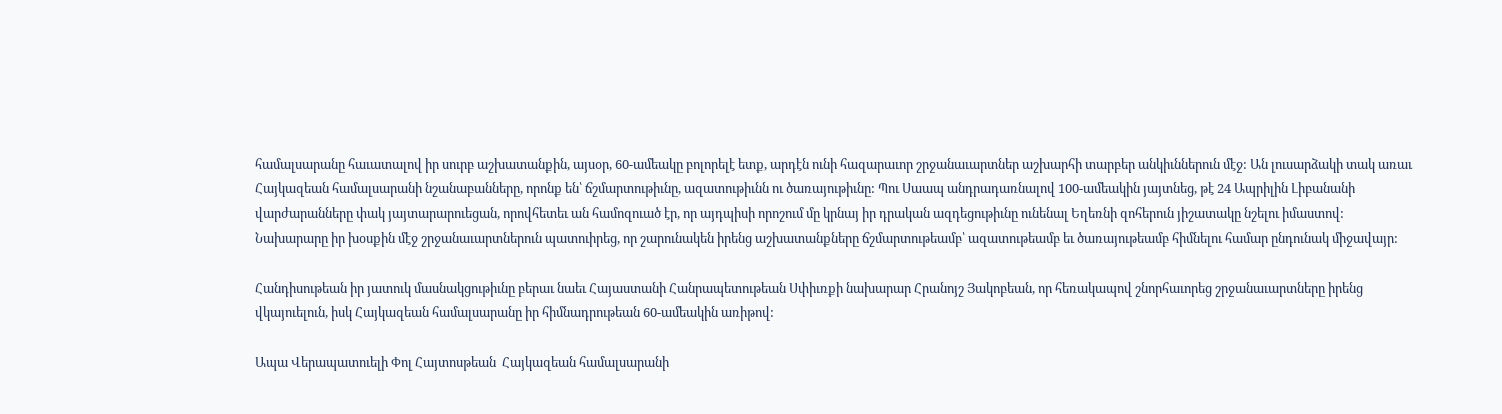համալսարանը հաւատալով իր սուրբ աշխատանքին, այսօր, 60-ամեակը բոլորելէ ետք, արդէն ունի հազարաւոր շրջանաւարտներ աշխարհի տարբեր անկիւններուն մէջ: Ան լուսարձակի տակ առաւ Հայկազեան համալսարանի նշանաբանները, որոնք են՝ ճշմարտութիւնը, ազատութիւնն ու ծառայութիւնը: Պու Սաապ անդրադառնալով 100-ամեակին յայտնեց, թէ 24 Ապրիլին Լիբանանի վարժարանները փակ յայտարարուեցան, որովհետեւ ան համոզուած էր, որ այդպիսի որոշում մը կրնայ իր դրական ազդեցութիւնը ունենալ Եղեռնի զոհերուն յիշատակը նշելու իմաստով: Նախարարը իր խօսքին մէջ շրջանաւարտներուն պատուիրեց, որ շարունակեն իրենց աշխատանքները ճշմարտութեամբ՝ ազատութեամբ եւ ծառայութեամբ հիմնելու համար ընդունակ միջավայր:

Հանդիսութեան իր յատուկ մասնակցութիւնը բերաւ նաեւ Հայաստանի Հանրապետութեան Սփիւռքի նախարար Հրանոյշ Յակոբեան, որ հեռակապով շնորհաւորեց շրջանաւարտները իրենց վկայուելուն, իսկ Հայկազեան համալսարանը իր հիմնադրութեան 60-ամեակին առիթով:

Ապա Վերապատուելի Փոլ Հայտոսթեան  Հայկազեան համալսարանի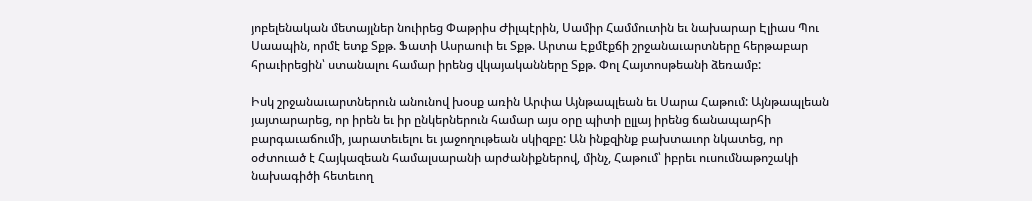յոբելենական մետայլներ նուիրեց Փաթրիս Ժիլպէրին, Սամիր Համմուտին եւ նախարար Էլիաս Պու Սաապին, որմէ ետք Տքթ. Ֆատի Ասրաուի եւ Տքթ. Արտա Էքմէքճի շրջանաւարտները հերթաբար հրաւիրեցին՝ ստանալու համար իրենց վկայականները Տքթ. Փոլ Հայտոսթեանի ձեռամբ:

Իսկ շրջանաւարտներուն անունով խօսք առին Արփա Այնթապլեան եւ Սարա Հաթում: Այնթապլեան յայտարարեց, որ իրեն եւ իր ընկերներուն համար այս օրը պիտի ըլլայ իրենց ճանապարհի բարգաւաճումի, յարատեւելու եւ յաջողութեան սկիզբը: Ան ինքզինք բախտաւոր նկատեց, որ օժտուած է Հայկազեան համալսարանի արժանիքներով, մինչ, Հաթում՝ իբրեւ ուսումնաթոշակի նախագիծի հետեւող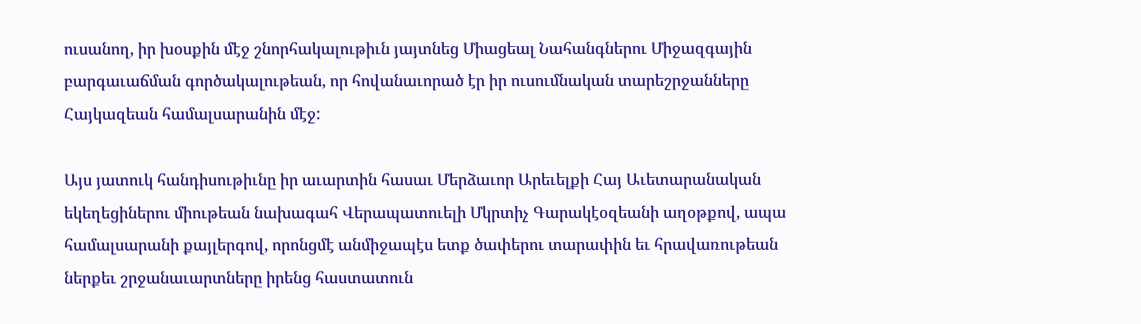ուսանող, իր խօսքին մէջ շնորհակալութիւն յայտնեց Միացեալ Նահանգներու Միջազգային բարգաւաճման գործակալութեան, որ հովանաւորած էր իր ուսումնական տարեշրջանները Հայկազեան համալսարանին մէջ:

Այս յատուկ հանդիսութիւնը իր աւարտին հասաւ Մերձաւոր Արեւելքի Հայ Աւետարանական եկեղեցիներու միութեան նախագահ Վերապատուելի Մկրտիչ Գարակէօզեանի աղօթքով, ապա համալսարանի քայլերգով, որոնցմէ անմիջապէս ետք ծափերու տարափին եւ հրավառութեան ներքեւ շրջանաւարտները իրենց հաստատուն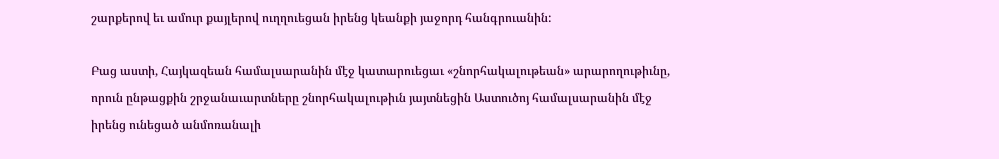շարքերով եւ ամուր քայլերով ուղղուեցան իրենց կեանքի յաջորդ հանգրուանին:

Բաց աստի, Հայկազեան համալսարանին մէջ կատարուեցաւ «շնորհակալութեան» արարողութիւնը, որուն ընթացքին շրջանաւարտները շնորհակալութիւն յայտնեցին Աստուծոյ համալսարանին մէջ իրենց ունեցած անմոռանալի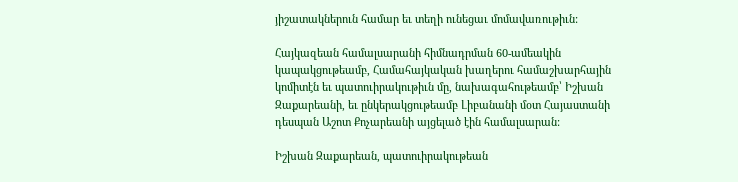յիշատակներուն համար եւ տեղի ունեցաւ մոմավառութիւն:

Հայկազեան համալսարանի հիմնադրման 60-ամեակին կապակցութեամբ, Համահայկական խաղերու համաշխարհային կոմիտէն եւ պատուիրակութիւն մը, նախագահութեամբ՝ Իշխան Զաքարեանի, եւ ընկերակցութեամբ Լիբանանի մօտ Հայաստանի դեսպան Աշոտ Քոչարեանի այցելած էին համալսարան:

Իշխան Զաքարեան, պատուիրակութեան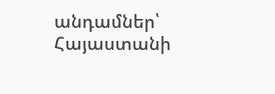անդամներ՝ Հայաստանի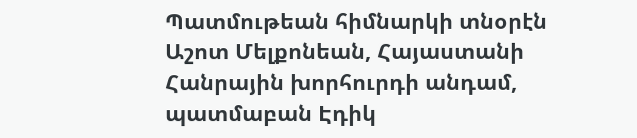Պատմութեան հիմնարկի տնօրէն Աշոտ Մելքոնեան, Հայաստանի Հանրային խորհուրդի անդամ, պատմաբան Էդիկ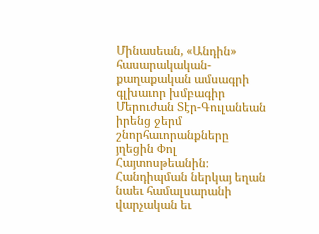Մինասեան, «Անդին» հասարակական-քաղաքական ամսագրի գլխաւոր խմբագիր Մերուժան Տէր-Գուլանեան իրենց ջերմ շնորհաւորանքները յղեցին Փոլ Հայտոսթեանին։ Հանդիպման ներկայ եղան նաեւ համալսարանի վարչական եւ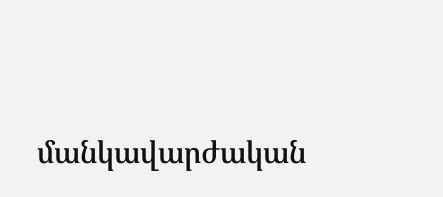մանկավարժական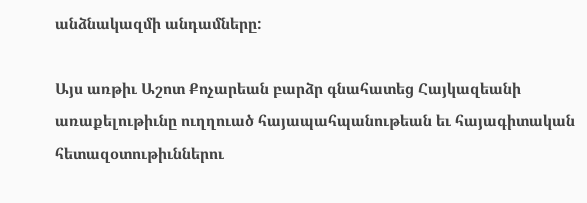անձնակազմի անդամները:

Այս առթիւ Աշոտ Քոչարեան բարձր գնահատեց Հայկազեանի առաքելութիւնը ուղղուած հայապահպանութեան եւ հայագիտական հետազօտութիւններու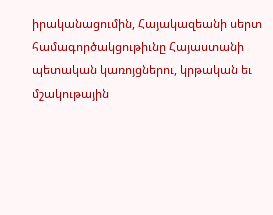իրականացումին, Հայակազեանի սերտ համագործակցութիւնը Հայաստանի պետական կառոյցներու, կրթական եւ մշակութային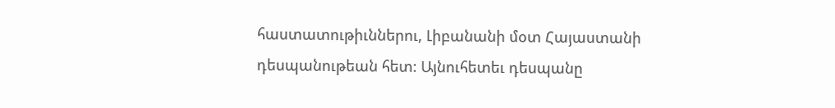հաստատութիւններու, Լիբանանի մօտ Հայաստանի դեսպանութեան հետ: Այնուհետեւ դեսպանը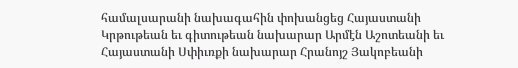համալսարանի նախագահին փոխանցեց Հայաստանի Կրթութեան եւ գիտութեան նախարար Արմէն Աշոտեանի եւ Հայաստանի Սփիւռքի նախարար Հրանոյշ Յակոբեանի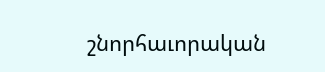շնորհաւորական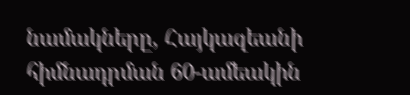նամակները, Հայկազեանի հիմնադրման 60-ամեակին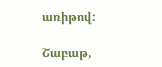առիթով:

Շաբաթ,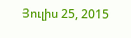Յուլիս 25, 2015